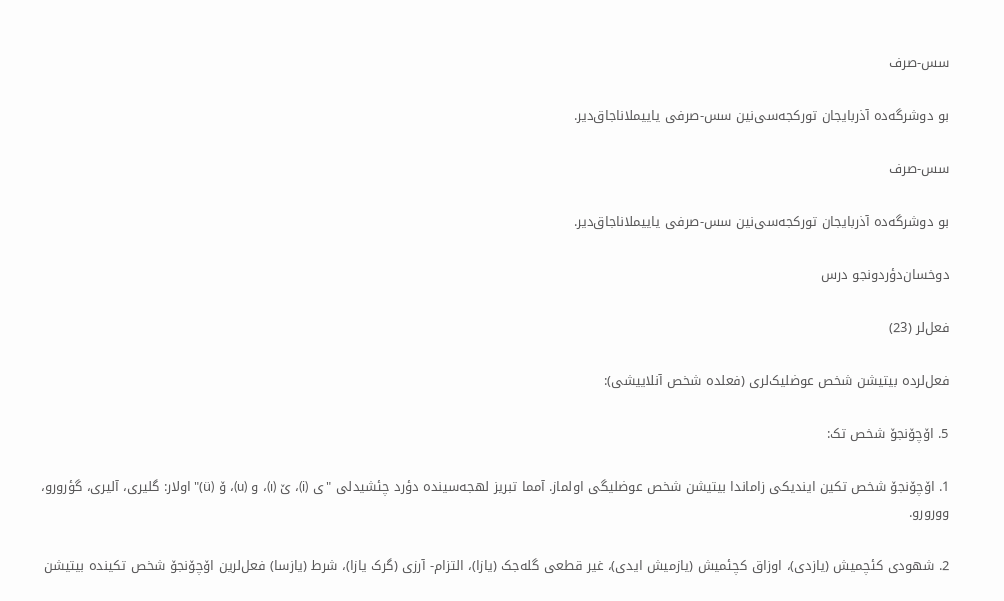سس-صرف

بو دوشرگه‌ده آذربایجان تورکجه‌سی‌نین سس-صرفی یاییملاناجاق‌دیر.

سس-صرف

بو دوشرگه‌ده آذربایجان تورکجه‌سی‌نین سس-صرفی یاییملاناجاق‌دیر.

دوخسان‌دؤردونجو درس

فعل‌لر (23)

فعل‌لرده بیتیشن شخص عوضلیک‌لرى (فعلده شخص آنلاییشى):

5. اۆچۆنجۆ شخص تک:

1. اۆچۆنجۆ شخص تکین ایندیکى زاماندا بیتیشن شخص عوضلیگى اولماز. آمما تبریز لهجه‌سینده دؤرد چئشیدلى "ى (i)، ێ (ı)، و (u)، ۆ (ü)" اولار: گلیرى، آلیرى، گؤرورو، وورورو.

2. شهودى کئچمیش (یازدى)، اوزاق کچئمیش (یازمیش ایدى)، غیر قطعى گله‌جک (یازا)، التزام- آرزى (گرک یازا)، شرط (یازسا) فعل‌لرین اۆچۆنجۆ شخص تکینده بیتیشن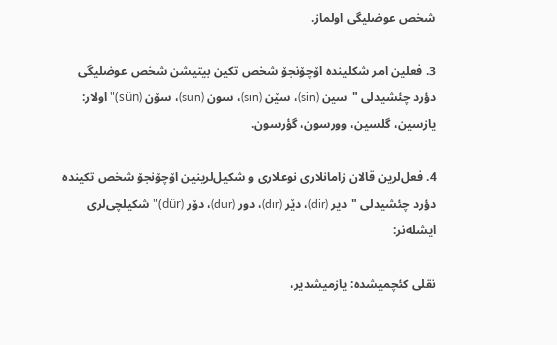شخص عوضلیگى اولماز.

3. فعلین امر شکلینده اۆچۆنجۆ شخص تکین بیتیشن شخص عوضلیگى دؤرد چئشیدلى "سین (sin)، سێن (sın)، سون (sun)، سۆن (sün)" اولار: یازسین، گلسین، وورسون، گؤرسون.

4. فعل‌لرین قالان زامانلارى نوعلارى و شکیل‌لرینین اۆچۆنجۆ شخص تکینده دؤرد چئشیدلى "دیر (dir)، دێر (dır)، دور (dur)، دۆر (dür)" شکیلچی‌لرى ایشله‌نر:

نقلى کئچمیشده: یازمیشدیر،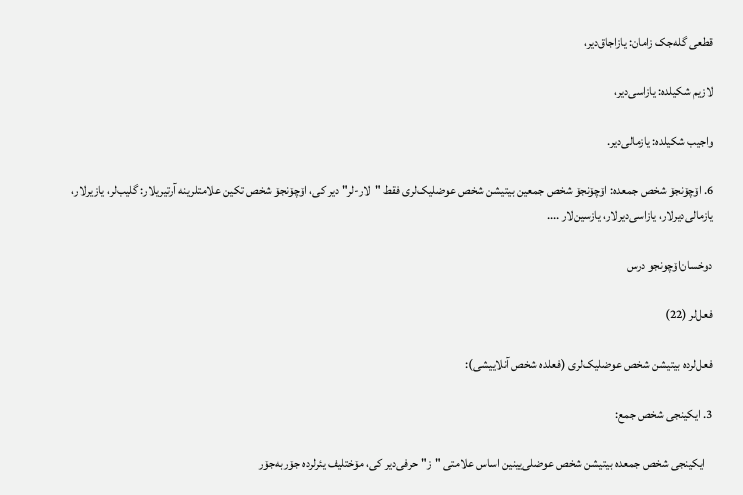قطعى گله‌جک زامان: یازاجاق‌دیر،

لازیم شکیلده: یازاسی‌دیر،

واجیب شکیلده: یازمالی‌دیر.

6. اۆچۆنجۆ شخص جمعده: اۆچۆنجۆ شخص جمعین بیتیشن شخص عوضلیک‌لرى فقط "لار-لر" دیر کى، اۆچۆنجۆ شخص تکین علامتلرینه آرتیریلار: گلیب‌لر، یازیرلار، یازمالی‌دیرلار، یازاسی‌دیرلار، یازسین‌لار ....

دوخسان‌اۆچونجو درس

فعل‌لر (22)

فعل‌لرده بیتیشن شخص عوضلیک‌لرى (فعلده شخص آنلاییشى):

3. ایکینجى شخص جمع:

   ایکینجى شخص جمعده بیتیشن شخص عوضلی‌یینین اساس علامتى "ز" حرفی‌دیر کى، مۆختلیف یئرلرده جۆربه‌جۆر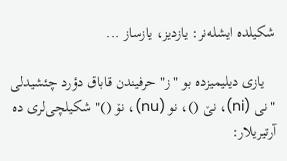شکیلده ایشله‌نر: یازدیز، یازساز ...

   یازى دیلیمیزده بو "ز" حرفیندن قاباق دؤرد چئشیدلى "نى (ni)، نێ ()، نو (nu)، نۆ ()" شکیلچی‌لرى ده آرتیریلار: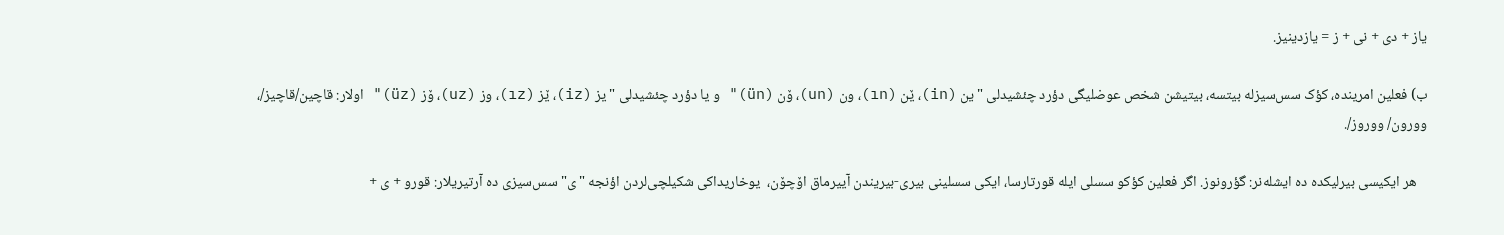یاز + دى + نى + ز = یازدینیز.

ب) فعلین امرینده، کؤک سس‌سیزله بیتسه، بیتیشن شخص عوضلیگى دؤرد چئشیدلى "ین (in)، ێن (ın)، ون (un)، ۆن (ün)" و یا دؤرد چئشیدلى "یز (iz)، ێز (ız)، وز (uz)، ۆز (üz)" اولار: قاچین/قاچیز/، وورون/ ووروز/.

   هر ایکیسى بیرلیکده ده ایشله‌نر: گؤرونوز. اگر فعلین کؤکو سسلى ایله قورتارسا، ایکى سسلینى بیرى-بیریندن آییرماق اۆچۆن،  یوخاریداکى شکیلچی‌لردن اؤنجه "ى" سس‌سیزى ده آرتیریلار: قورو + ى +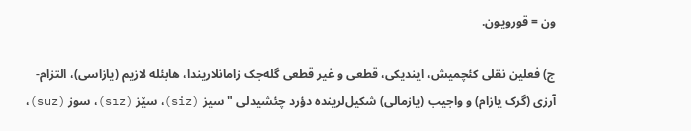ون = قورویون.

ج) فعلین نقلى کئچمیش، ایندیکى، قطعى و غیر قطعى گله‌جک زامانلاریندا، هابئله لازیم (یازاسی)، التزام- آرزى (گرک یازام) و واجیب (یازمالى) شکیل‌لرینده دؤرد چئشیدلى "سیز (siz)، سێز (sız)، سوز (suz)،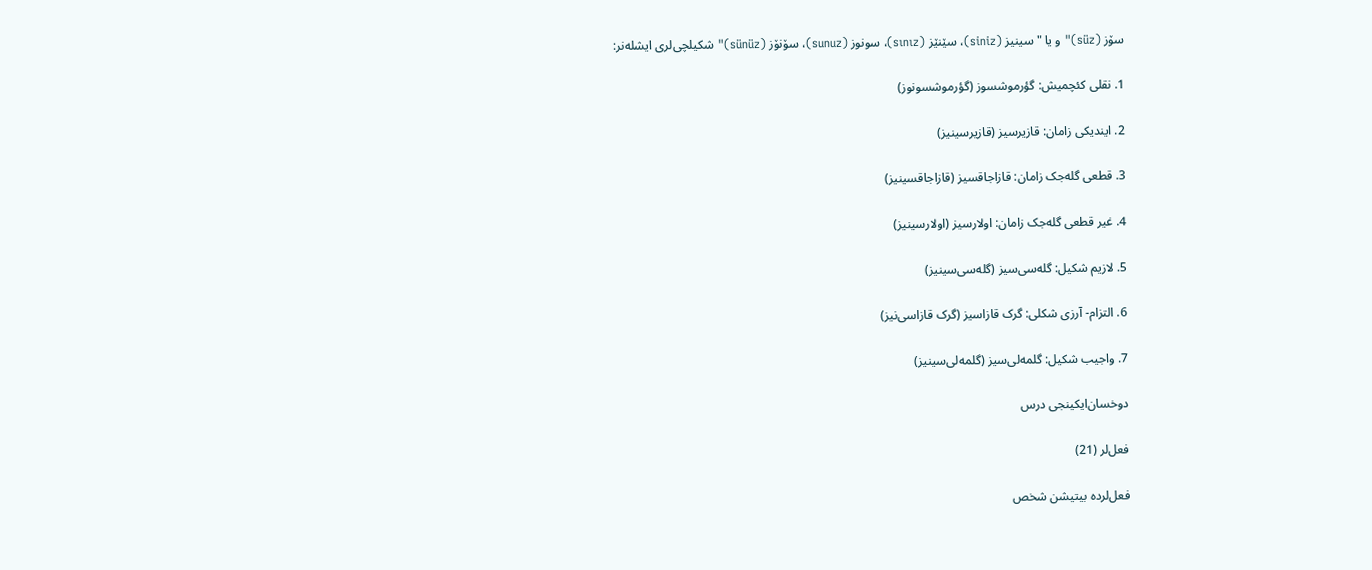سۆز (süz)" و یا "سینیز (siniz)، سێنێز (sınız)، سونوز (sunuz)، سۆنۆز (sünüz)" شکیلچی‌لرى ایشله‌نر:

1. نقلى کئچمیش: گؤرموشسوز (گؤرموشسونوز)

2. ایندیکى زامان: قازیرسیز (قازیرسینیز)

3. قطعى گله‌جک زامان: قازاجاقسیز (قازاجاقسینیز)

4. غیر قطعى گله‌جک زامان: اولارسیز (اولارسینیز)

5. لازیم شکیل: گله‌سی‌سیز (گله‌سی‌سینیز)

6. التزام- آرزى شکلى: گرک قازاسیز (گرک قازاسی‌نیز)

7. واجیب شکیل: گلمه‌لی‌سیز (گلمه‌لى‌سینیز)

دوخسان‌ایکینجى درس

فعل‌لر (21)

فعل‌لرده بیتیشن شخص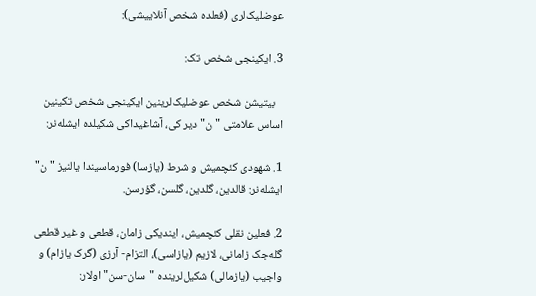عوضلیک‌لرى (فعلده شخص آنلاییشى):

3. ایکینجى شخص تک:

   بیتیشن شخص عوضلیک‌لرینین ایکینجى شخص تکینین اساس علامتى "ن" دیر کى، آشاغیداکى شکیلده ایشله‌نر:

1. شهودى کئچمیش و شرط (یازسا) فورماسیندا یالنیز "ن" ایشله‌نر: قالدین، گلدین، گلسن، گؤرسن.

2. فعلین نقلى کئچمیش، ایندیکى زامان، قطعى و غیر قطعى گله‌جک زامانى، لازیم (یازاسى)، التزام- آرزى (گرک یازام) و واجیب (یازمالى) شکیل‌لرینده "سان-سن" اولار: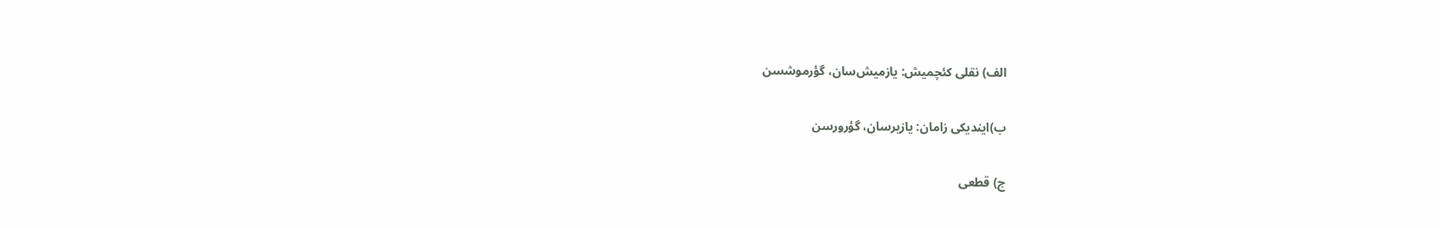الف) نقلى کئچمیش: یازمیش‌سان، گؤرموشسن

ب)ایندیکى زامان: یازیرسان، گؤرورسن

ج) قطعى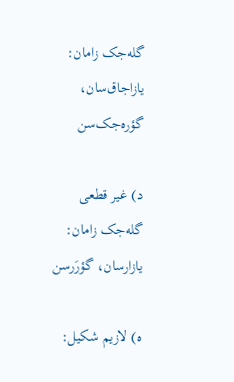گله‌جک زامان: یازاجاق‌سان، گؤره‌جک‌سن

د) غیر قطعى گله‌جک زامان: یازارسان، گؤرَرسن

ه) لازیم شکیل: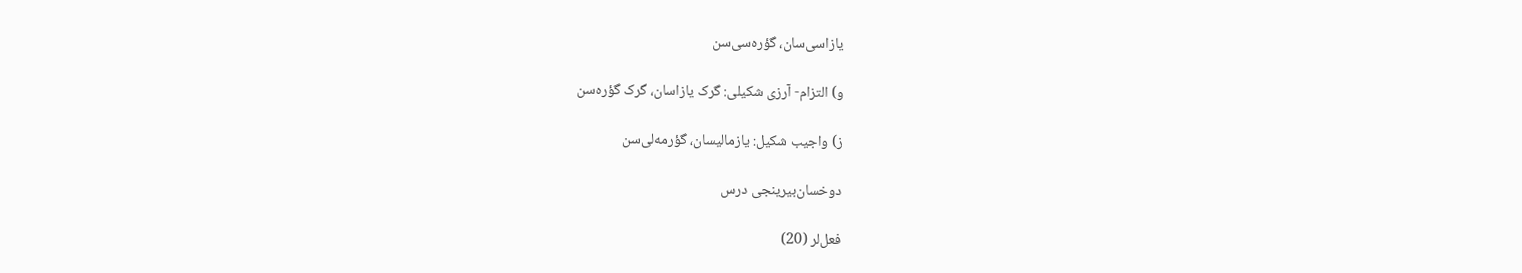یازاسی‌سان، گؤره‌سی‌سن

و) التزام- آرزى شکیلى: گرک یازاسان، گرک گؤره‌سن

ز) واجیب شکیل: یازمالیسان، گؤرمه‌لی‌سن

دوخسان‌بیرینجى درس

فعل‌لر (20)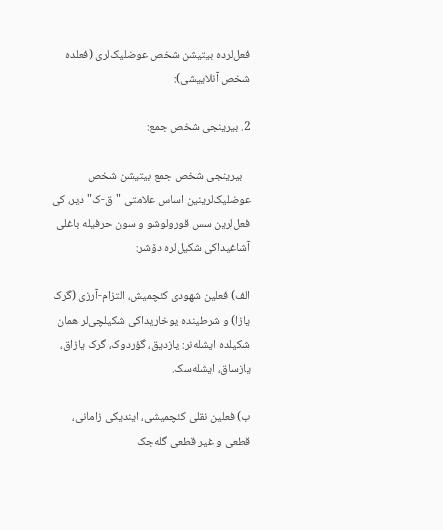فعل‌لرده بیتیشن شخص عوضلیک‌لرى (فعلده شخص آنلاییشى):

2. بیرینجى شخص جمع:

   بیرینجى شخص جمع بیتیشن شخص عوضلیک‌لرینین اساس علامتى "ق-ک" دیر، کى فعل‌لرین سس قورولوشو و سون حرفیله باغلى آشاغیداکى شکیل‌لره دۆشر:

الف) فعلین شهودى کئچمیش، التزام-آرزى (گرک یازا) و شرطینده یوخاریداکى شکیلچی‌لر همان شکیلده ایشله‌نر: یازدیق، گؤردوک، گرک یازاق، یازساق، ایشله‌سک.

ب) فعلین نقلى کئچمیشى، ایندیکى زامانى، قطعى و غیر قطعى گله‌جک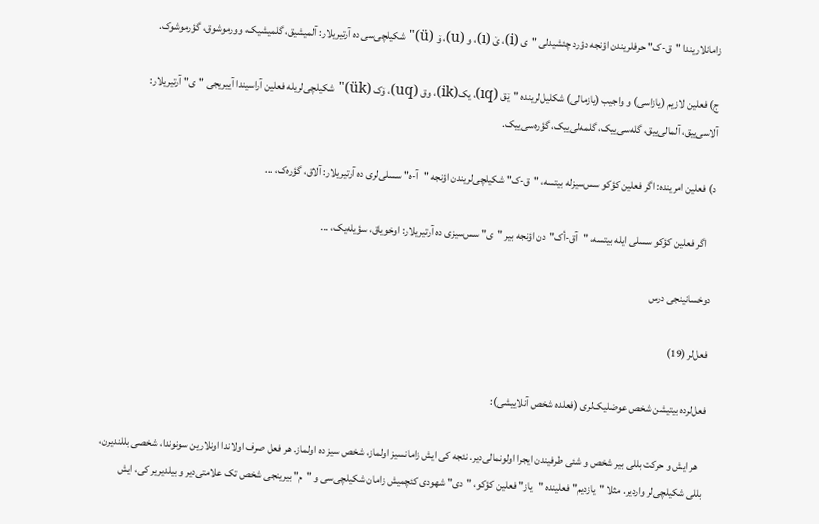زامانلاریندا "ق-ک" حرفلریندن اؤنجه دؤرد چئشیدلى "ى (i)، ێ (ı)، و (u)، ۆ (ü)" شکیلچی‌سی ده آرتیریلار: آلمیشیق، گلمیشیک، وورموشوق، گؤرموشوک.

ج) فعلین لازیم (یازاسى) و واجیب (یازمالى) شکلیل‌لرینده "ێق (ıq)، یک(ik)، وق (uq)، ۆک (ük)" شکیلچی‌لریله فعلین آراسیندا آییریجى "ى" آرتیریلار: آلاسی‌ییق، آلمالی‌ییق، گله‌سی‌ییک، گلمه‌لی‌ییک، گؤره‌سی‌ییک.

د) فعلین امرینده: اگر فعلین کؤکو سس‌سیزله بیتسه، "ق-ک" شکیلچی‌لریندن اؤنجه "آ-ه" سسلی‌لرى ده آرتیریلار: آلاق، گؤره‌ک، ...

   اگر فعلین کؤکو سسلى ایله بیتسه، "آق-أک"دن اؤنجه بیر "ى" سس‌سیزى ده آرتیریلار: اوخویاق، سؤیله‌یک، ...

دوخسانینجى درس

فعل‌لر (19)

فعل‌لرده بیتیشن شخص عوضلیک‌لرى (فعلده شخص آنلاییشى):

   هر ایش و حرکت بللى بیر شخص و شئى طرفیندن ایجرا اولونمالی‌دیر. نئجه کى ایش زامانسیز اولماز، شخص سیز ده اولماز. هر فعل صرف اولاندا اونلارین سونوندا، شخصى بللندیرن، بللى شکیلچی‌لر واردیر. مثلا "یازدیم" فعلینده "یاز" فعلین کؤکو، "دى" شهودى کئچمیش زامان شکیلچی‌سی و "م" بیرینجى شخص تک علامتی‌دیر و بیلدیریر کى، ایش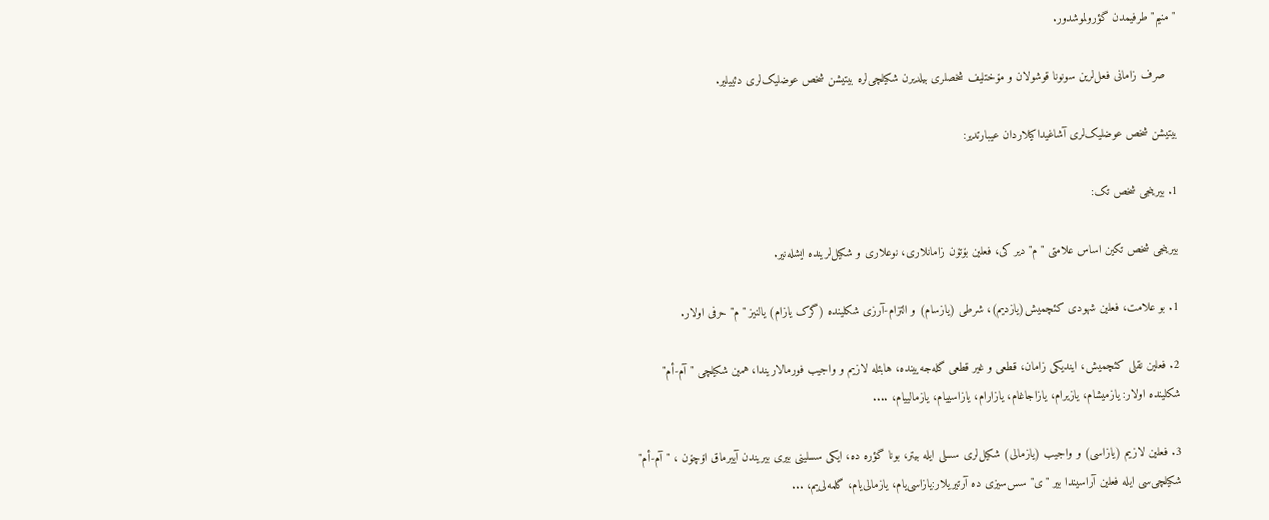"منیم" طرفیمدن گؤرولموشدور.

   صرف زامانى فعل‌لرین سونونا قوشولان و مۆختلیف شخصلرى بیلدیرن شکیلچی‌لره بیتیشن شخص عوضلیک‌لرى دئییلیر.

بیتیشن شخص عوضلیک‌لرى آشاغیداکیلاردان عیبارتدیر:

1. بیرینجى شخص تک:

بیرینجى شخص تکین اساس علامتى "م" دیر کى، فعلین بۆتۆن زامانلارى، نوعلارى و شکیل‌لرینده ایشله‌نیر.

1. بو علامت، فعلین شهودى کئچمیش(یازدیم)، شرطى (یازسام) و التزام-آرزى شکلینده (گرک یازام) یالنیز "م" حرفى اولار.

2. فعلین نقلى کئچمیش، ایندیکى زامان، قطعى و غیر قطعى گله‌جه‌یینده، هابئله لازیم و واجیب فورمالاریندا، همین شکیلچى "آم-أم" شکلینده اولار: یازمیشام، یازیرام، یازاجاغام، یازارام، یازاسییام، یازمالییام، ....

3. فعلین لازیم (یازاسى) و واجیب (یازمالى) شکیل‌لرى سسلى ایله بیتر، بونا گؤره ده، ایکى سسلینى بیرى بیریندن آییرماق اۆچۆن ، "آم-أم" شکیلچی‌سی ایله فعلین آراسیندا بیر "ى" سس‌سیزى ده آرتیریلار:یازاسی‌یام، یازمالی‌یام، گلمه‌لى‌یم، ...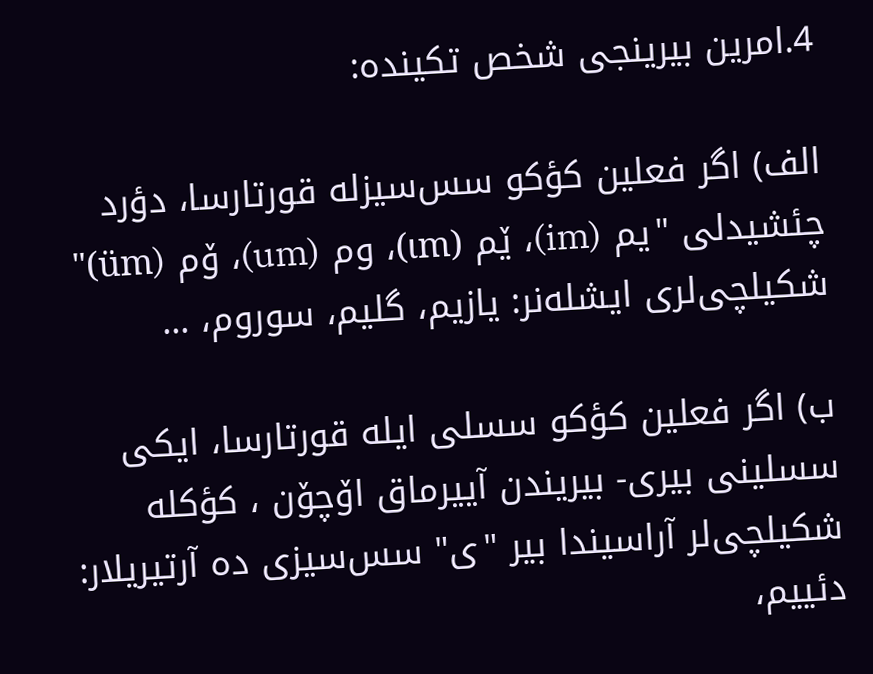4.امرین بیرینجى شخص تکینده:

الف) اگر فعلین کؤکو سس‌سیزله قورتارسا، دؤرد چئشیدلى "یم (im)، ێم (ιm)، وم (um)، ۆم (üm)" شکیلچی‌لرى ایشله‌نر: یازیم، گلیم، سوروم، ...

ب) اگر فعلین کؤکو سسلى ایله قورتارسا، ایکى سسلینى بیرى- بیریندن آییرماق اۆچۆن ، کؤکله شکیلچی‌لر آراسیندا بیر "ى" سس‌سیزى ده آرتیریلار: دئییم،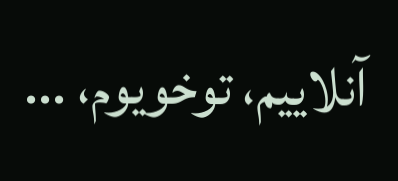آنلاییم، توخویوم، ...